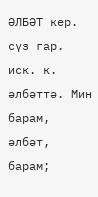ӘЛБӘТ кер. сүз гар. иск. к. әлбәттә. Мин барам, әлбәт, барам;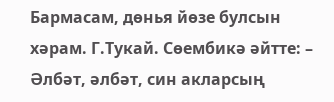Бармасам, дөнья йөзе булсын хәрам. Г.Тукай. Сөембикә әйтте: – Әлбәт, әлбәт, син акларсың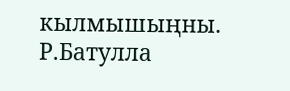кылмышыңны. Р.Батулла